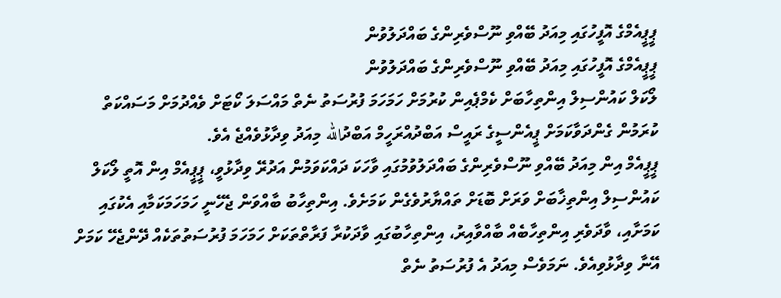ޕީޕީއެމްގެ އޮފީހުގައި މިއަދު ބޭއްވި ނޫސްވެރިންގެ ބައްދަލުވުން
ޕީޕީއެމްގެ އޮފީހުގައި މިއަދު ބޭއްވި ނޫސްވެރިންގެ ބައްދަލުވުން
ލޯކަލް ކައުންސިލް އިންތިހާބަށް ކެމްޕެއިން ކުރުމަށް ހަމަހަމަ ފުރުސަތު ނެތް މައްސަލަ ކޯޓަށް ވެއްދުމަށް މަސައްކަތް ކުރަމުން ގެންދަވާކަމަށް ޕީއެންސީގެ ރައީސް އަބްދުއްރަހީމް އަބްދުالله މިއަދު ވިދާޅުވެއްޖެ އެވެ.
ޕީޕީއެމް އިން މިއަދު ބޭއްވި ނޫސްވެރިންގެ ބައްދަލުވުމުގައި ވާހަކަ ދައްކަވަމުން އަދުރޭ ވިދާޅުވީ، ޕީޕީއެމް އިން އޮތީ ލޯކަލް ކައުންސިލް އިންތިޚާބަށް ވަރަށް ބޮޑަށް ތައްޔާރުވެގެން ކަމަށެވެ. އިންތިހާބު ބާއްވަން ޖެހޭނީ ހަމަހަމަކަމާއި އެކުގައި ކަމަށާއި، ވާދަވެރި އިންތިހާބެއް ބާއްވާއިރު، އިންތިހާބުގައި ވާދަކުރާ ފަރާތްތަކަށް ހަމަހަމަ ފުރުސަތުތަކެއް ދޭންޖެހޭ ކަމަށް އޭނާ ވިދާޅުވިއެވެ. ނަމަވެސް މިއަދު އެ ފުރުސަތު ނެތް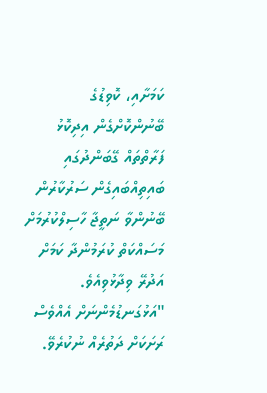ކަމަށާއި، ކޮވިޑުގެ ބޭނުންކޮށްގެން އިދިކޮޅު ފަރާތްތައް ގޭބަންދުގައި ބައިތިއްބައިގެން ސަރުކާރުން ބޭނުންވާ ނަތީޖާ ހާސިލްކުރުމަށް މަސައްކަތް ކުރަމުންދާ ކަމަށް އަދުރޭ ވިދާޅުވިއެވެ.
"އަޅުގަނޑުމެންނަށް އެއްވެސް ރަށަކަށް ދަތުރެއް ނުކުރެވޭ.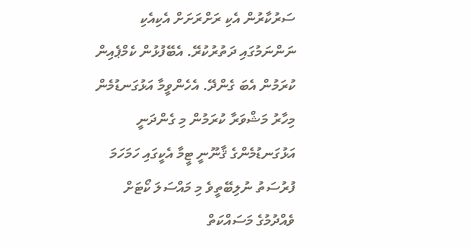ސަރުކާރުން އެކި ރަށްރަށަށް އެކިއެކި ނަންނަމުގައި ދަތުރުކުރޭ. އެބޭފުޅުން ކެމްޕެއިން ކުރަމުން އެބަ ގެންދޭ. އެހެންވީމާ އަޅުގަނޑުމެން މިހާރު މަޝްވަރާ ކުރަމުން މި ގެންދަނީ އަޅުގަނޑުމެންގެ ޤާނޫނީ ޓީމާ އެކީގައި ހަމަހަމަ ފުރުސަތު ނުލިބޭތީވެ މި މައްސަލަ ކޯޓަށް ވެއްދުމުގެ މަސައްކަތް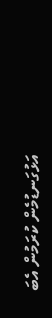އަޅުގަނޑުމެން ކުރަމުން އެބަ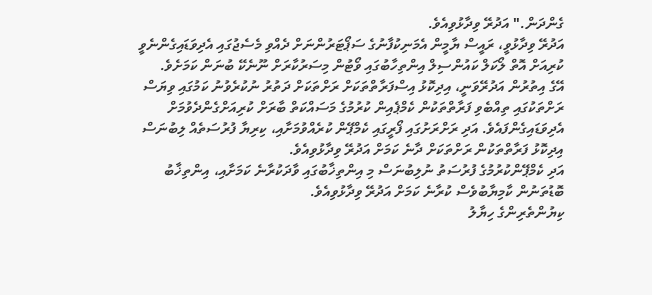ގެންދަން." އަދުރޭ ވިދާޅުވިއެވެ.
އަދުރޭ ވިދާޅުވީ، ރައީސް ޔާމީން އެމަނިކުފާނުގެ ސަޕޯޓަރުންނަށް ދެއްވި މެސެޖުގައި އެދިވަޑައިގެންނެވީ ކުރިއަށް އޮތް ލޯކަލް ކައުންސިލް އިންތިހާބުގައި ވޯޓުން މިސަރުކާރަށް ނޫނެކޭ ބުނަން ކަމަށެވެ.
އޭގެ އިތުރުން އަދުރޭވަނީ، އިދިކޮޅު އިސްފަރާތްތަކަށް ރަށްތަކަށް ދަތުރު ނުކުރެވުނު ކަމުގައި ވިޔަސް ރަށްތަކުގައި ތިއްބެވި ފަރާތްތަކުން ކެމްޕެއިން ކުރުމުގެ މަސައްކަތް ބާރަށް ކުރިއަށްގެންދެވުމަށް އެދިވަޑައިގެންފައެވެ. އަދި ރަށްރަށުގައި ފޯރީގައި ކެމްޕޭން ކުރެއްވުމަށާއި، ކިރިޔާ ފުރުސަތެއް ލިބުނަސް އިދިކޮޅު ފަރާތްތަކުން ރަށްތަކަށް ދާނެ ކަމަށް އަދުރޭ ވިދާޅުވިއެވެ.
އަދި ކެމްޕޭންކުރުމުގެ ފުރުސަތު ނުލިބުނަސް މި އިންތިޚާބުގައި ވާދަކުރާނެ ކަމަށާއި، އިންތިޚާބު ބޮޑުތަނުން ކާމިޔާބުވެސް ކުރާނެ ކަމަށް އަދުރޭ ވިދާޅުވިއެވެ.
ކިޔުންތެރިންގެ ހިޔާލު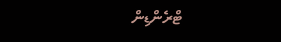ޓްރެންޑިން